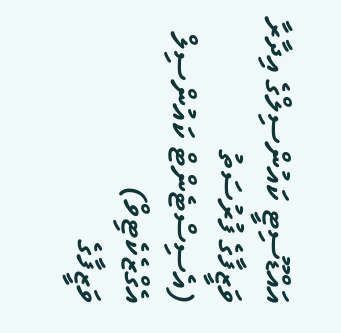އައްޑޫސިޓީ ކައުންސިލްގެ އިދާރާ
ވަޒީފާގެ ފުރުސަތު (އެސިސްޓެންޓް ކައުންސިލް އެގްޒެކެޓިވް)
ވަޒީފާގެ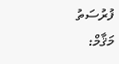ފުރުސަތު
މަޤާމް: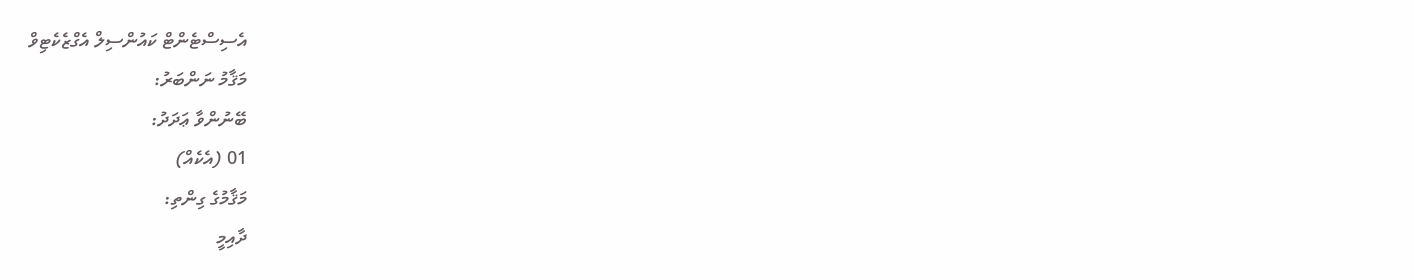އެސިސްޓެންޓް ކައުންސިލް އެގްޒެކެޓިވް
މަޤާމު ނަންބަރު:
ބޭނުންވާ ޢަދަދު:
01 (އެކެއް)
މަޤާމުގެ ގިންތި:
ދާއިމީ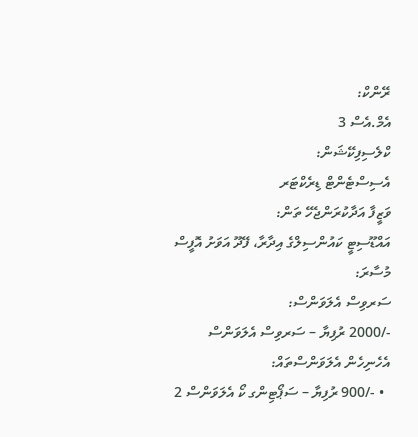ރޭންކް:
އެމް.އެސް 3
ކްލެސިފިކޭޝަން:
އެސިސްޓެންޓް ޑިރެކްޓަރ
ވަޒީފާ އަދާކުރަންޖެހޭ ތަން:
އައްޑޫސިޓީ ކައުންސިލްގެ އިދާރާ، ފޭދޫ އަވަށު އޮފީސް
މުސާރަ:
ސަރވިސް އެލަވަންސް:
-/2000 ރުފިޔާ – ސަރވިސް އެލަވަންސް
އެހެނިހެން އެލަވަންސްތައް:
  • -/900 ރުފިޔާ – ސަޕޯޓިންގ ކޯ އެލަވަންސް 2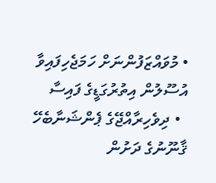• މުވައްޒަފުންނަށް ހަމަޖެހިފައިވާ އުސޫލުން އިތުރުގަޑީގެ ފައިސާ
  • ދިވެހިރާއްޖޭގެ ޕެންޝަނާބެހޭ ޤާނޫނުގެ ދަށުން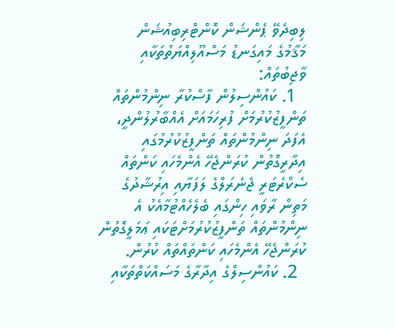ލިބިދެވޭ ޕެންޝަން ކޮންޓްރިބިއުޝަން
މަޤާމުގެ މައިގަނޑު މަސްއޫލިއްޔަތުތަކާއި ވާޖިބުތައް:
  1. ކައުންސިލުން ފާސްކުރާ ނިންމުންތައް ތަންފީޒުކުރުމަށް ފުރިހަމައަށް އެއްބާރުލުންދީ، އެފަދަ ނިންމުންތައް ތަންފީޒުކުރުމުގައި އިދާރީގޮތުން ކުރަންޖެހޭ އެންމެހައި ކަންތައް ސެކްރެޓަރީ ޖެނެރަލްގެ ލަފަޔާއި އިރުޝާދުގެ މަތިން ރާވައި ހިންގައި ބެލެހެއްޓުމާއެކު އެ ނިންމުންތައް ތަންފީޒުކުރުމަށްޓަކައި ޢަމަލީގޮތުން ކުރަންޖެހޭ އެންމެހައި ކަންތައްތައް ކުރުން.
  2. ކައުންސިލްގެ އިދާރާގެ މަސައްކަތްތަކާއި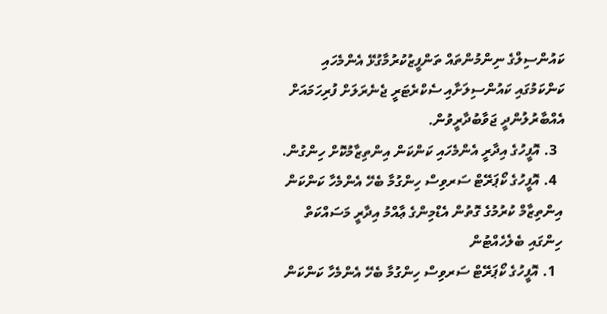ކައުންސިލްގެ ނިންމުންތައް ތަންފީޒުކުރުމާގުޅޭ އެންމެހައި ކަންކަމުގައި ކައުންސިލަށާއި ސެކްރެޓަރީ ޖެނެރަލަށް ފުރިހަމައަށް އެއްބާރުލުންދީ ޖަވާބުދާރީވުން.
  3. އޮފީހުގެ އިދާރީ އެންމެހައި ކަންކަން އިންތިޒާމުކޮށް ހިންގުން.
  4. އޮފީހުގެ ކޯޕަރޭޓް ސަރވިސް ހިންގުމާ ބެހޭ އެންމެހާ ކަންކަން އިންތިޒާމް ކުރުމުގެ ގޮތުން އެޑްމިންގެ ޢާއްމު އިދާރީ މަސައްކަތް ހިންގައި ބެލެހެއްޓުން
  1. އޮފީހުގެ ކޯޕަރޭޓް ސަރވިސް ހިންގުމާ ބެހޭ އެންމެހާ ކަންކަން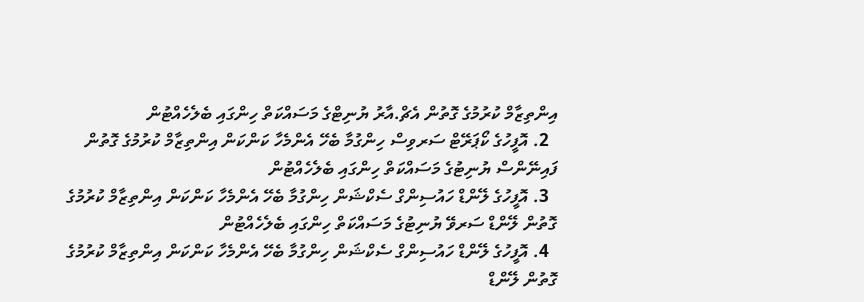އިންތިޒާމް ކުރުމުގެ ގޮތުން އެޗް.އާރު ޔުނިޓްގެ މަސައްކަތް ހިންގައި ބެލެހެއްޓުން
  2. އޮފީހުގެ ކޯޕަރޭޓް ސަރވިސް ހިންގުމާ ބެހޭ އެންމެހާ ކަންކަން އިންތިޒާމް ކުރުމުގެ ގޮތުން ފައިނޭންސް ޔުނިޓުގެ މަސައްކަތް ހިންގައި ބެލެހެއްޓުން
  3. އޮފީހުގެ ލޭންޑް ހައުސިންގް ސެކްޝަން ހިންގުމާ ބެހޭ އެންމެހާ ކަންކަން އިންތިޒާމް ކުރުމުގެ ގޮތުން ލޭންޑް ސަރވޭ ޔުނިޓުގެ މަސައްކަތް ހިންގައި ބެލެހެއްޓުން
  4. އޮފީހުގެ ލޭންޑް ހައުސިންގް ސެކްޝަން ހިންގުމާ ބެހޭ އެންމެހާ ކަންކަން އިންތިޒާމް ކުރުމުގެ ގޮތުން ލޭންޑް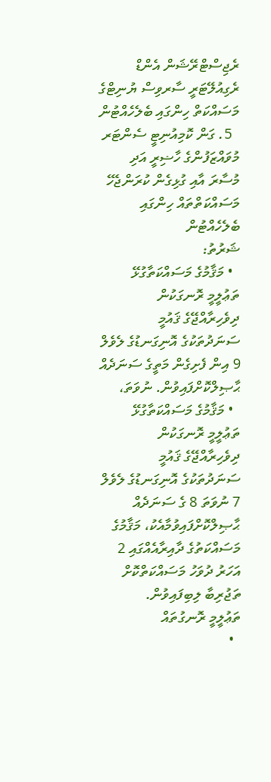ރެޖިސްޓްރޭޝަން އެންޑް ރެގިއުލޭޓަރީ ސާރވިސް ޔުނިޓްގެ މަސައްކަތް ހިންގައި ބެލެހެއްޓުން
  5. ގަން ކޮމިއުނިޓީ ސެންޓަރ މުވައްޒަފުންގެ ހާޟިރީ އަދި މުސާރަ އާއި ގުޅިގެން ކުރަންޖެހޭ މަސައްކަތްތައް ހިންގައި ބެލެހެއްޓުން
ޝަރުތު:
  • މަޤާމުގެ މަސައްކަތާގުޅޭ ތަޢުލީމީ ރޮނގަކުން ދިވެހިރާއްޖޭގެ ޤައުމީ ސަނަދުތަކުގެ އޮނިގަނޑުގެ ލެވެލް 9 އިން ފެށިގެން މަތީގެ ސަނަދެއް ޙާޞިލްކޮށްފައިވުން. ނުވަތަ،
  • މަޤާމުގެ މަސައްކަތާގުޅޭ ތަޢުލީމީ ރޮނގަކުން ދިވެހިރާއްޖޭގެ ޤައުމީ ސަނަދުތަކުގެ އޮނިގަނޑުގެ ލެވެލް 7 ނުވަތަ 8 ގެ ސަނަދެއް ޙާޞިލްކޮށްފައިވުމާއެކު، މަޤާމުގެ މަސައްކަތުގެ ދާއިރާއެއްގައި 2 އަހަރު ދުވަހު މަސައްކަތްކޮށް ތަޖުރިބާ ލިބިފައިވުން.
ތަޢުލީމީ ރޮނގުތައް
  •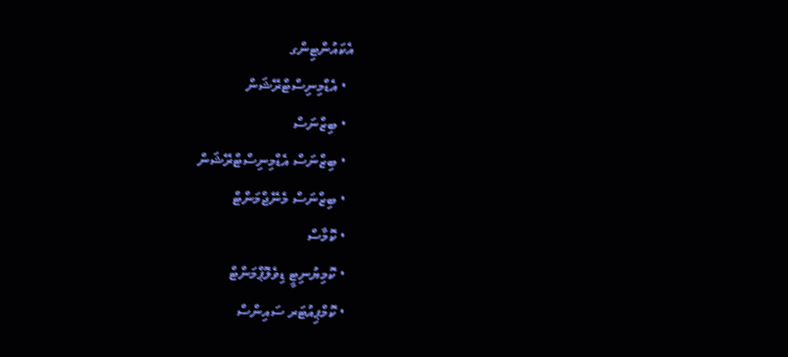އެކައުންޓިންގ
  • އެޑްމިނިސްޓްރޭޝަން
  • ބިޒްނަސް
  • ބިޒްނަސް އެޑްމިނިސްޓްރޭޝަން
  • ބިޒްނަސް މެނޭޖްމަންޓް
  • ކޮމާސް
  • ކޮމިޔުނިޓީ ޑިވެލޮޕްމަންޓް
  • ކޮމްޕިއުޓަރ ސައިންސް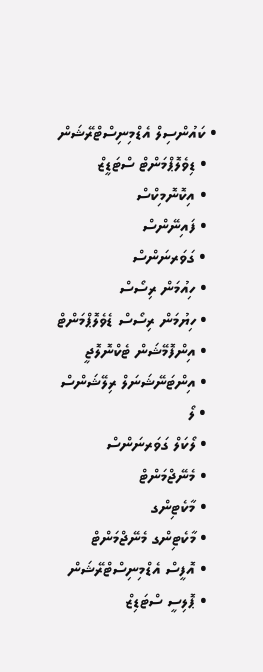• ކައުންސިލް އެޑްމިނިސްޓްރޭޝަން
  • ޑިވެލޮޕްމަންޓް ސްޓަޑީޒް
  • އިކޮނޮމިކްސް
  • ފައިނޭންސް
  • ގަވަރނަންސް
  • ހިއުމަން ރިސޯސް
  • ހިޔުމަން ރިސޯސް ޑެވެލޮޕްމަންޓް
  • އިންފޮމޭޝަން ޓެކްނޮލޮޖީ
  • އިންޓަނޭޝަނަލް ރިލޭޝަންސް
  • ލޯ
  • ލޯކަލް ގަވަރނަންސް
  • މެނޭޖްމަންޓް
  • މާކެޓިންގ
  • މާކެޓިންގ މެނޭޖްމަންޓް
  • އޮފީސް އެޑްމިނިސްޓްރޭޝަން
  • ޕޮލިސީ ސްޓަޑިޒް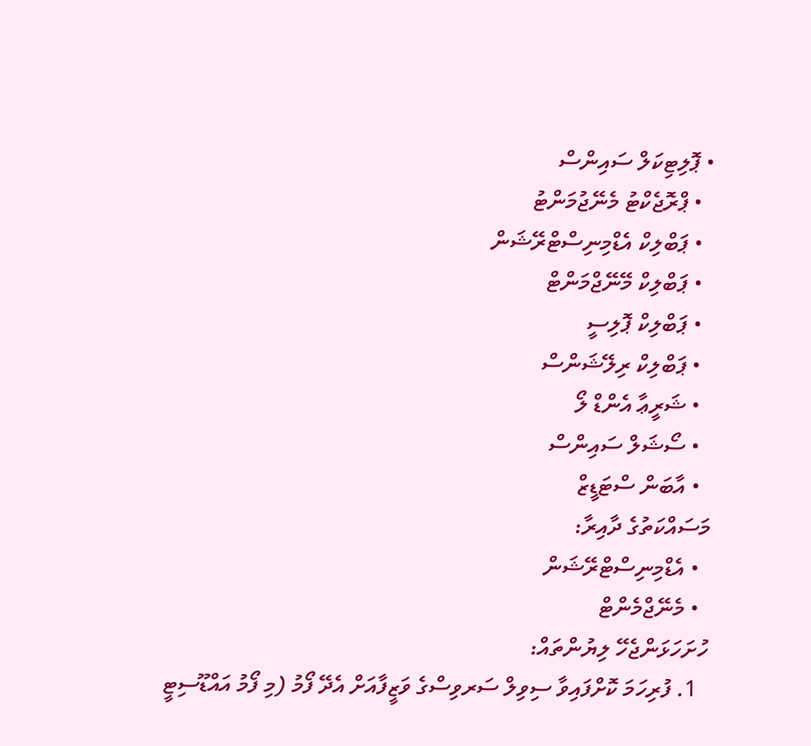• ޕޮލިޓިކަލް ސައިންސް
  • ޕްރޮޖެކްޓު މެނޭޖުމަންޓު
  • ޕަބްލިކް އެޑްމިނިސްޓްރޭޝަން
  • ޕަބްލިކް މޭނޭޖްމަންޓް
  • ޕަބްލިކް ޕޮލިސީ
  • ޕަބްލިކް ރިލޭޝަންސް
  • ޝަރީޢާ އެންޑް ލޯ
  • ސޯޝަލް ސައިންސް
  • އާބަން ސްޓަޑީޒް
މަސައްކަތުގެ ދާއިރާ:
  • އެޑްމިނިސްޓްރޭޝަން
  • މެނޭޖްމެންޓް
ހުށަހަޅަންޖެހޭ ލިޔުންތައް:
  1. ފުރިހަމަ ކޮށްފައިވާ ސިވިލް ސަރވިސްގެ ވަޒީފާއަށް އެދޭ ފޯމު (މި ފޯމު އައްޑޫސިޓީ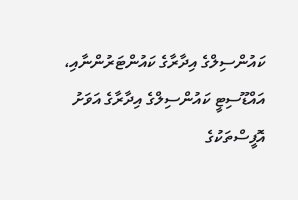ކައުންސިލްގެ އިދާރާގެ ކައުންޓަރުންނާއި، އައްޑޫސިޓީ ކައުންސިލްގެ އިދާރާގެ އަވަށު އޮފީސްތަކުގެ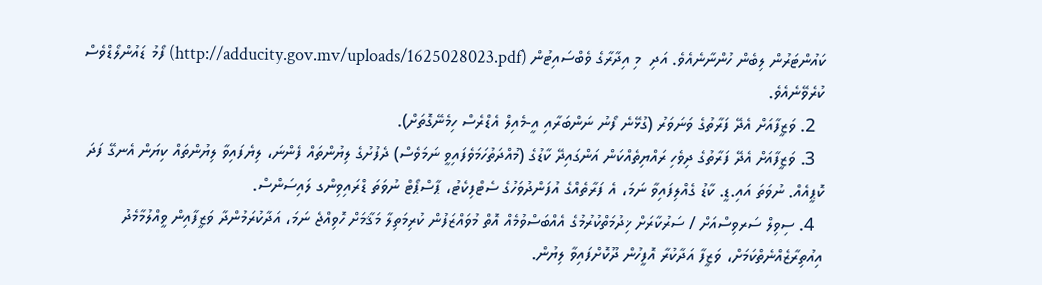ކައުންޓަރުން ލިބެން ހުންނާނެއެވެ. އަދި  މި އިދާރާގެ ވެބްސައިޓުން (http://adducity.gov.mv/uploads/1625028023.pdf) ފޯމު ޑައުންލޯޑްވެސް ކުރެވޭނެއެވެ.
  2. ވަޒީފާއަށް އެދޭ ފަރާތުގެ ވަނަވަރު (ގުޅޭނެ ފޯނު ނަންބަރާއި އީ-މެއިލް އެޑްރެސް ހިމެނޭގޮތަށް).
  3. ވަޒީފާއަށް އެދޭ ފަރާތުގެ ދިވެހި ރައްޔިތެއްކަން އަންގައިދޭ ކާޑުގެ (މުއްދަތުހަމަވެފައިވީ ނަމަވެސް) ދެފުށުގެ ލިޔުންތައް ފެންނަ، ލިޔެފައިވާ ލިޔުންތައް ކިޔަން އެނގޭ ފަދަ ކޮޕީއެއް. ނުވަތަ އައި.ޑީ. ކާޑު ގެއްލިފައިވާ ނަމަ، އެ ފަރާތެއްގެ އުފަންދުވަހުގެ ސެޓްފިކެޓު، ޕާސްޕޯޓް ނުވަތަ ޑްރައިވިންގ ލައިސަންސް.
  4. ސިވިލް ސަރވިސްއަށް / ސަރުކާރަށް ޚިދުމަތްކުރުމުގެ އެއްބަސްވުމެއް އޮތް މުވައްޒަފުން ކުރިމަތިލާ މަޤާމަށް ހޮވިއްޖެ ނަމަ، އަދާކުރަމުންދާ ވަޒީފާއިން ވީއްލުމާމެދު އިއުތިރާޒެއްނެތްކަމަށް، ވަޒީފާ އަދާކުރާ އޮފީހުން ދޫކޮށްފައިވާ ލިޔުން.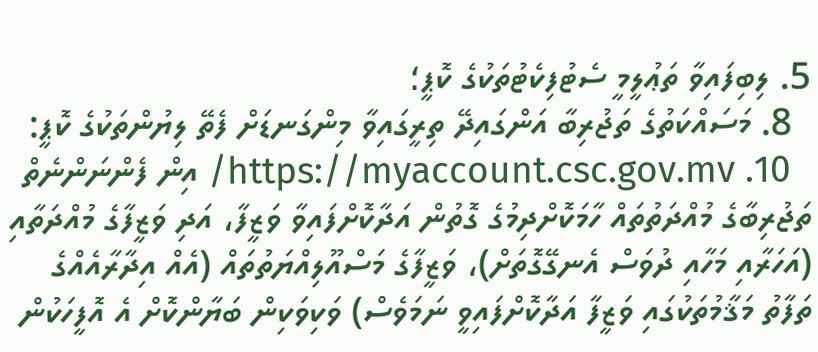5. ލިބިފައިވާ ތަޢުލީމީ ސެޓުފިކެޓުތަކުގެ ކޮޕީ؛
  8. މަސައްކަތުގެ ތަޖުރިބާ އަންގައިދޭ ތިރީގައިވާ މިންގަނޑަށް ފެތޭ ލިޔުންތަކުގެ ކޮޕީ:
  10. https://myaccount.csc.gov.mv/ އިން ފެންނަންނެތް ތަޖުރިބާގެ މުއްދަތުތައް ހާމަކޮށްދިމުގެ ގޮތުން އަދާކޮށްފައިވާ ވަޒީފާ، އަދި ވަޒީފާގެ މުއްދަތާއި (އަހަރާއި މަހާއި ދުވަސް އެނގޭގޮތަށް)، ވަޒީފާގެ މަސްއޫލިއްޔަތުތައް (އެއް އިދާރާއެއްގެ ތަފާތު މަޤާމުތަކުގައި ވަޒީފާ އަދާކޮށްފައިވީ ނަމަވެސް) ވަކިވަކިން ބަޔާންކޮށް އެ އޮފީހަކުން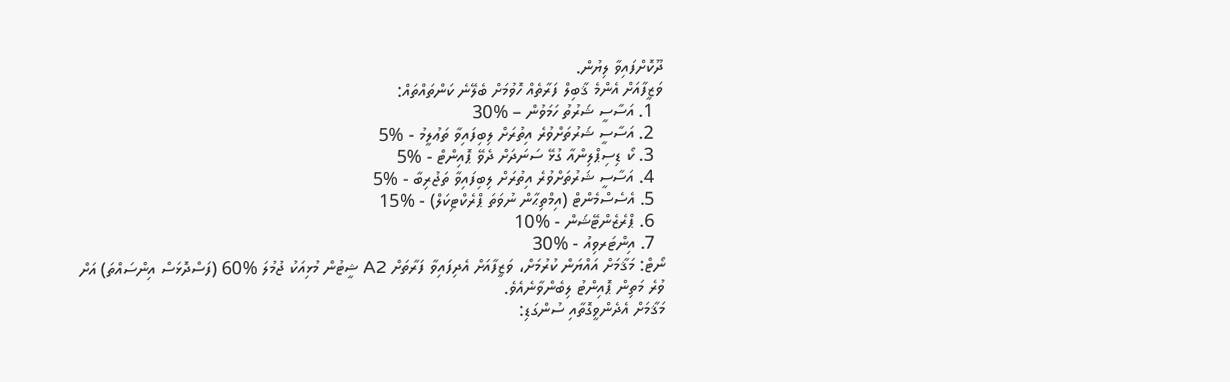ދޫކޮށްފައިވާ ލިޔުން.
ވަޒީފާއަށް އެންމެ ޤާބިލް ފަރާތެއް ހޮވުމަށް ބެލޭނެ ކަންތައްތައް:
  1. އަސާސީ ޝަރުތު ހަމަވުން – %30
  2. އަސާސީ ޝަރުތަށްވުރެ އިތުރަށް ލިބިފައިވާ ތަޢުލީމު - %5
  3. ކޯ ޑިސިޕްލިންއާ ގުޅޭ ސަނަދަށް ދެވޭ ޕޮއިންޓް - %5
  4. އަސާސީ ޝަރުތަށްވުރެ އިތުރަށް ލިބިފައިވާ ތަޖުރިބާ - %5
  5. އެސެސްމެންޓް (އިމްތިޙާން ނުވަތަ ޕްރެކްޓިކަލް) - %15
  6. ޕްރެޒެންޓޭޝަން - %10
  7. އިންޓަރވިއު - %30
ނޯޓް: މަޤާމަށް އައްޔަން ކުރުމަށް، ވަޒީފާއަށް އެދިފައިވާ ފަރާތަށް A2 ޝީޓުން މުޅިއަކު ޖުމުލަ %60 (ފަސްދޮޅަސް އިންސައްތަ) އަށް ވުރެ މަތިން ޕޮއިންޓު ލިބެންވާނެއެވެ.
މަޤާމަށް އެދެންވީގޮތާއި ސުންގަޑި: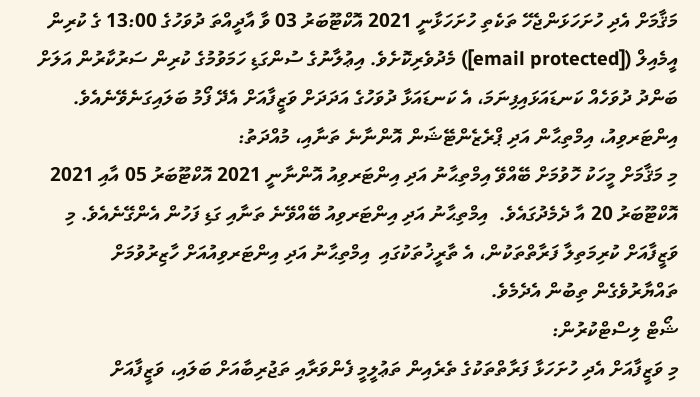މަޤާމަށް އެދި ހުށަހަޅަންޖެހޭ ތަކެތި ހުށަހަޅާނީ 2021 އޮކްޓޫބަރު 03 ވާ އާދީއްތަ ދުވަހުގެ 13:00 ގެ ކުރިން އީމެއިލް ([email protected]) މެދުވެރިކޮށެވެ. އިޢުލާނުގެ ސުންގަޑި ހަމަވުމުގެ ކުރިން ސަރުކާރުން އަލަށް ބަންދު ދުވަހެއް ކަނޑައަޅައިފިނަމަ، އެ ކަނޑައަޅާ ދުވަހުގެ އަދަދަށް ވަޒީފާއަށް އެދޭ ފޯމު ބަލައިގަނެވޭނެއެވެ.
އިންޓަރވިއު، އިމްތިޙާން އަދި ޕްރެޒެންޓޭޝަން އޮންނާނެ ތަނާއި، މުއްދަތު:
މި މަޤާމަށް މީހަކު ހޮވުމަށް ބޭއްވޭ އިމްތިޙާނު އަދި އިންޓަރވިއު އޮންނާނީ 2021 އޮކްޓޫބަރު 05 އާއި 2021 އޮކްޓޫބަރު 20 އާ ދެމެދުގައެވެ.  އިމްތިޙާނު އަދި އިންޓަރވިއު ބޭއްވޭނެ ތަނާއި ގަޑި ފަހުން އެންގޭނެއެވެ. މި ވަޒީފާއަށް ކުރިމަތިލާ ފަރާތްތަކުން، އެ ތާރީޚުތަކުގައި  އިމްތިޙާނު އަދި އިންޓަރވިއުއަށް ހާޒިރުވުމަށް ތައްޔާރުވެގެން ތިބުން އެދެމެވެ.
ޝޯޓް ލިސްޓްކުރުން:
މި ވަޒީފާއަށް އެދި ހުށަހަޅާ ފަރާތްތަކުގެ ތެރެއިން ތަޢުލީމީ ފެންވަރާއި ތަޖުރިބާއަށް ބަލައި، ވަޒީފާއަށް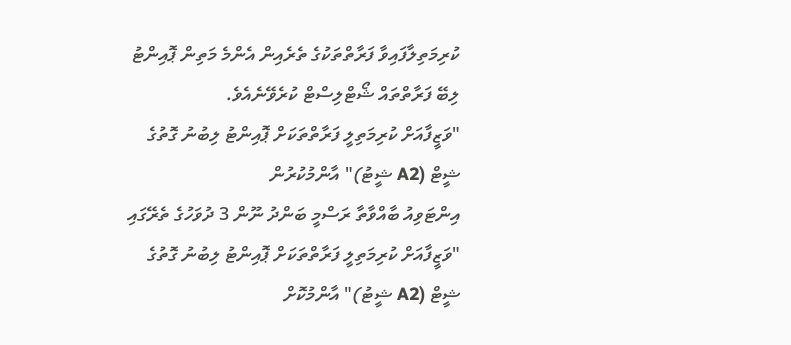ކުރިމަތިލާފައިވާ ފަރާތްތަކުގެ ތެރެއިން އެންމެ މަތިން ޕޮއިންޓު ލިބޭ ފަރާތްތައް ޝޯޓްލިސްޓް ކުރެވޭނެއެވެ.
"ވަޒީފާއަށް ކުރިމަތިލީ ފަރާތްތަކަށް ޕޮއިންޓު ލިބުނު ގޮތުގެ ޝީޓް (A2 ޝީޓު)" އާންމުކުރުން
އިންޓަވިއު ބާއްވާތާ ރަސްމީ ބަންދު ނޫން 3 ދުވަހުގެ ތެރޭގައި "ވަޒީފާއަށް ކުރިމަތިލީ ފަރާތްތަކަށް ޕޮއިންޓު ލިބުނު ގޮތުގެ ޝީޓް (A2 ޝީޓު)" އާންމުކޮށް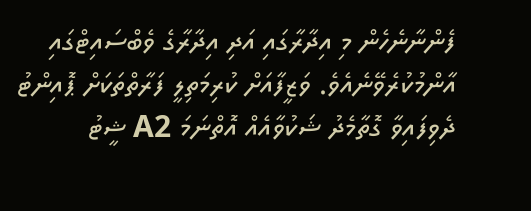ފެންނާނެހެން މި އިދާރާގައި އަދި އިދާރާގެ ވެބްސައިޓްގައި އާންމުކުރެވޭނެއެވެ. ވަޒީފާއަށް ކުރިމަތިލީ ފަރާތްތަކަށް ޕޮއިންޓު ދެވިފައިވާ ގޮތާމެދު ޝަކުވާއެއް އޮތްނަމަ A2 ޝީޓު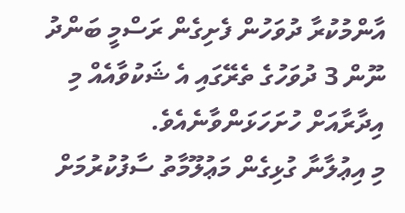އާންމުކުރާ ދުވަހުން ފެށިގެން ރަސްމީ ބަންދު ނޫން 3 ދުވަހުގެ ތެރޭގައި އެ ޝަކުވާއެއް މި އިދާރާއަށް ހުށަހަޅަންވާނެއެވެ.
މި އިޢުލާނާ ގުޅިގެން މަޢުލޫމާތު ސާފުކުރުމަށް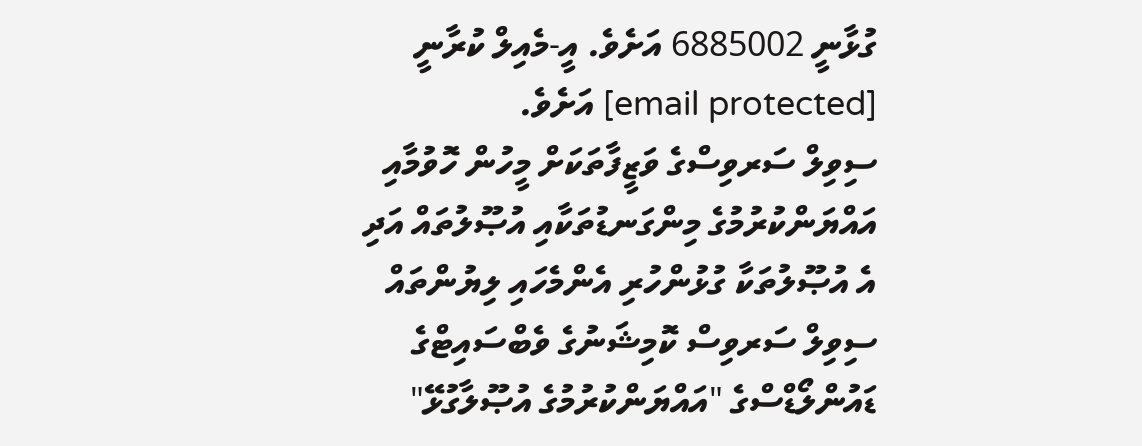ގުޅާނީ 6885002 އަށެވެ. އީ-މެއިލް ކުރާނީ [email protected] އަށެވެ.
ސިވިލް ސަރވިސްގެ ވަޒީފާތަކަށް މީހުން ހޮވުމާއި އައްޔަންކުރުމުގެ މިންގަނޑުތަކާއި އުޞޫލުތައް އަދި އެ އުޞޫލުތަކާ ގުޅުންހުރި އެންމެހައި ލިޔުންތައް ސިވިލް ސަރވިސް ކޮމިޝަނުގެ ވެބްސައިޓްގެ ޑައުންލޯޑްސްގެ "އައްޔަންކުރުމުގެ އުޞޫލާގުޅޭ"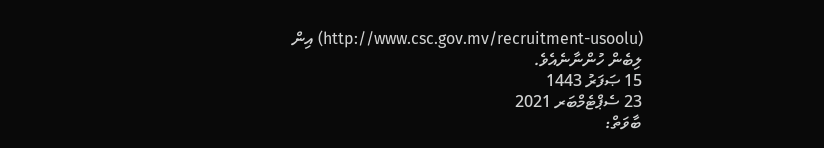(http://www.csc.gov.mv/recruitment-usoolu) އިން ލިބެން ހުންނާނެއެވެ.
15 ޞަފަރު 1443
23 ސެޕްޓެމްބަރ 2021
ބާވަތް: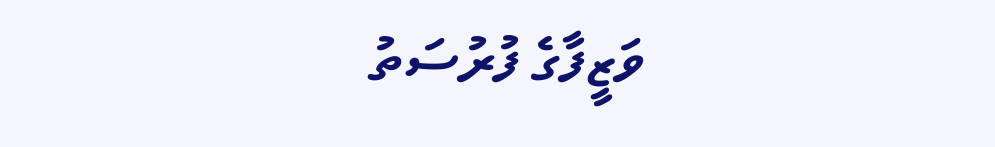ވަޒީފާގެ ފުރުސަތު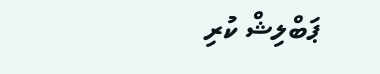ޕަބްލިޝް ކުރި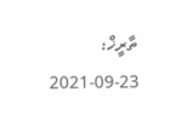ތާރީޚް: 23-09-2021